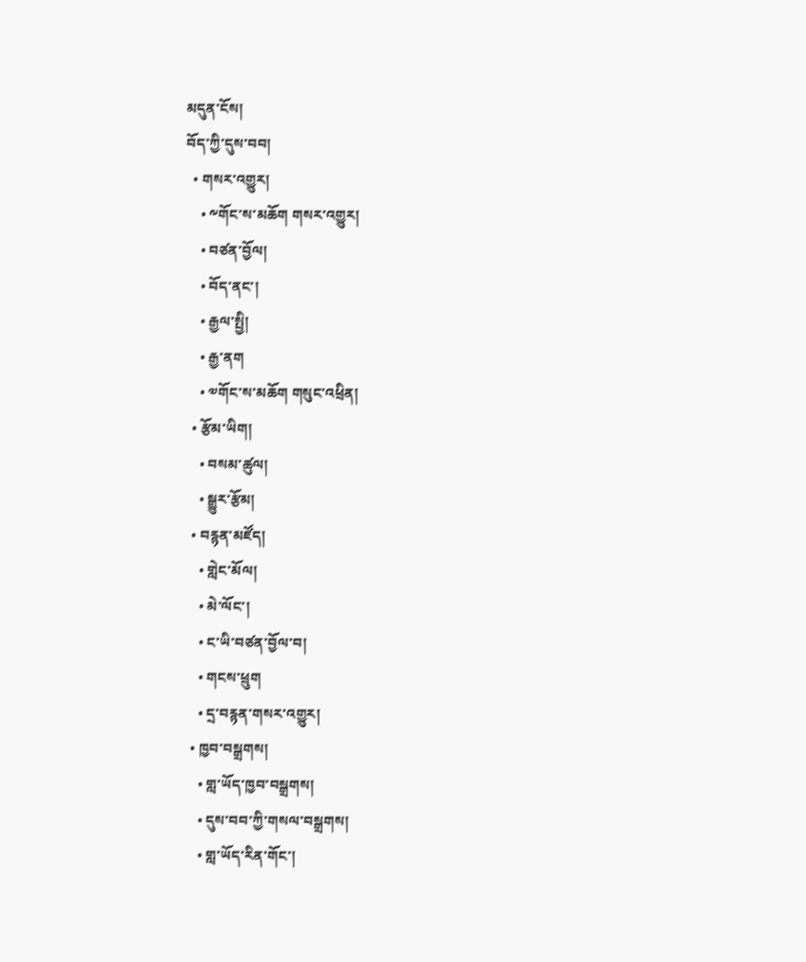མདུན་ངོས།
བོད་ཀྱི་དུས་བབ།
  • གསར་འགྱུར།
    • ༸གོང་ས་མཆོག གསར་འགྱུར།
    • བཙན་བྱོལ།
    • བོད་ནང་།
    • རྒྱལ་སྤྱི།
    • རྒྱ་ནག
    • ༧གོང་ས་མཆོག གསུང་འཕྲིན།
  • རྩོམ་ཡིག།
    • བསམ་ཚུལ།
    • སྒྱུར་རྩོམ།
  • བརྙན་མཛོད།
    • གླེང་མོལ།
    • མེ་ལོང་།
    • ང་ཡི་བཙན་བྱོལ་བ།
    • གངས་ཕྲུག
    • དྲ་བརྙན་གསར་འགྱུར།
  • ཁྱབ་བསྒྲགས།
    • གླ་ཡོད་ཁྱབ་བསྒྲགས།
    • དུས་བབ་ཀྱི་གསལ་བསྒྲགས།
    • གླ་ཡོད་རིན་གོང་།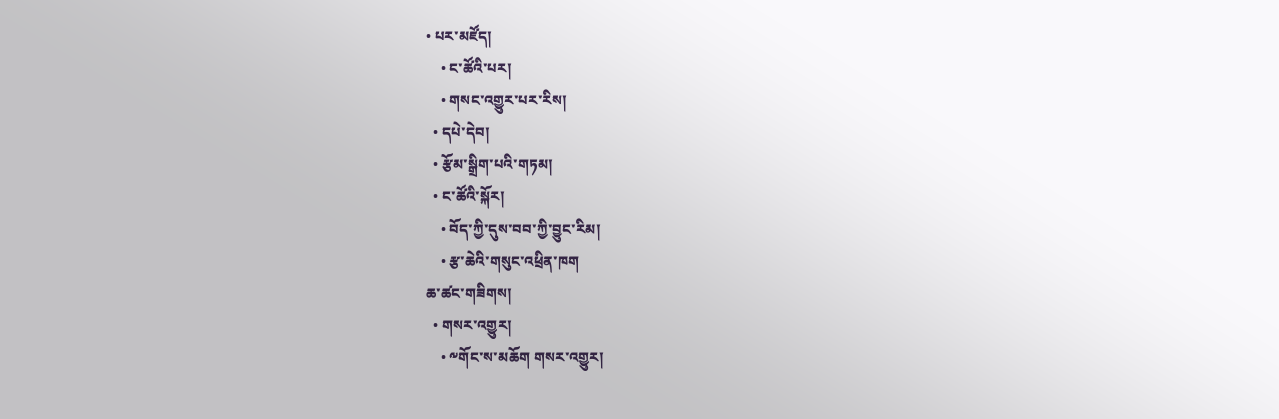• པར་མཛོད།
    • ང་ཚོའི་པར།
    • གསང་འགྱུར་པར་རིས།
  • དཔེ་དེབ།
  • རྩོམ་སྒྲིག་པའི་གཏམ།
  • ང་ཚོའི་སྐོར།
    • བོད་ཀྱི་དུས་བབ་ཀྱི་བྱུང་རིམ།
    • རྩ་ཆེའི་གསུང་འཕྲིན་ཁག
ཆ་ཚང་གཟིགས།
  • གསར་འགྱུར།
    • ༸གོང་ས་མཆོག གསར་འགྱུར།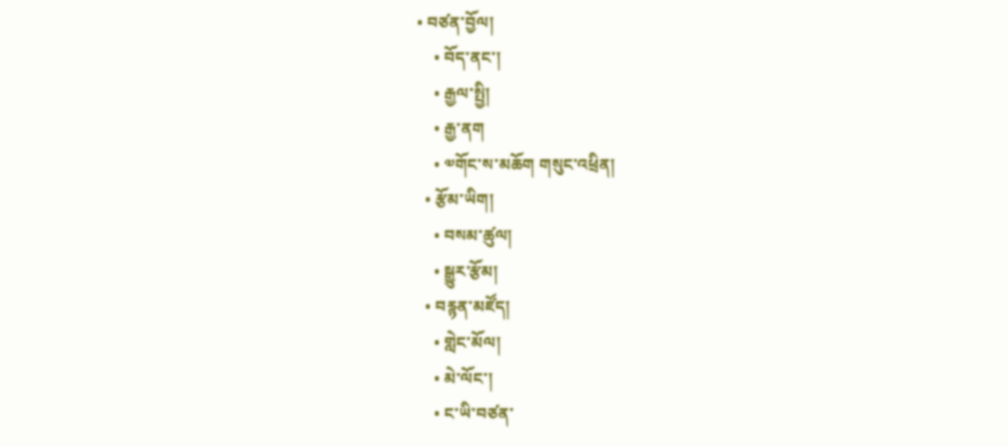• བཙན་བྱོལ།
    • བོད་ནང་།
    • རྒྱལ་སྤྱི།
    • རྒྱ་ནག
    • ༧གོང་ས་མཆོག གསུང་འཕྲིན།
  • རྩོམ་ཡིག།
    • བསམ་ཚུལ།
    • སྒྱུར་རྩོམ།
  • བརྙན་མཛོད།
    • གླེང་མོལ།
    • མེ་ལོང་།
    • ང་ཡི་བཙན་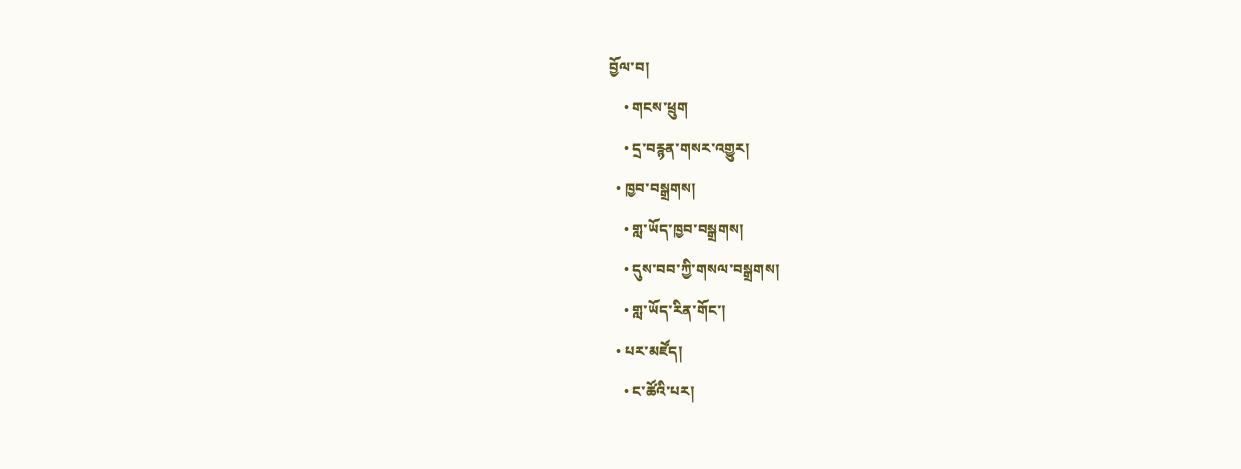བྱོལ་བ།
    • གངས་ཕྲུག
    • དྲ་བརྙན་གསར་འགྱུར།
  • ཁྱབ་བསྒྲགས།
    • གླ་ཡོད་ཁྱབ་བསྒྲགས།
    • དུས་བབ་ཀྱི་གསལ་བསྒྲགས།
    • གླ་ཡོད་རིན་གོང་།
  • པར་མཛོད།
    • ང་ཚོའི་པར།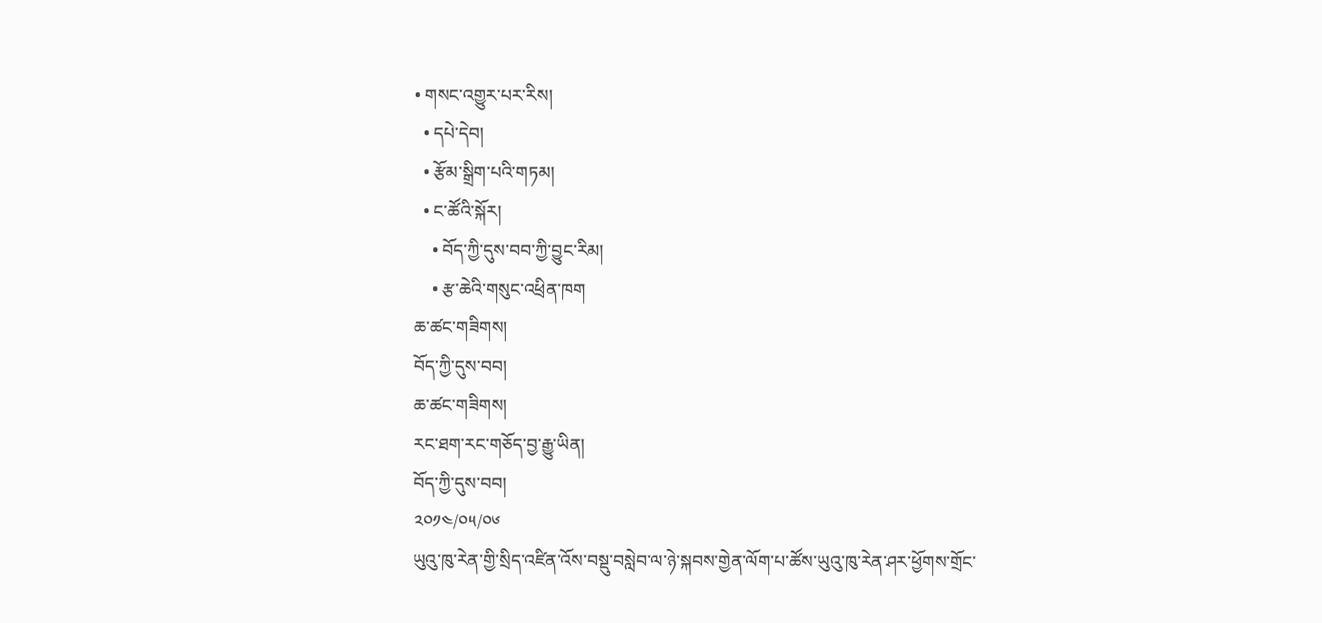• གསང་འགྱུར་པར་རིས།
  • དཔེ་དེབ།
  • རྩོམ་སྒྲིག་པའི་གཏམ།
  • ང་ཚོའི་སྐོར།
    • བོད་ཀྱི་དུས་བབ་ཀྱི་བྱུང་རིམ།
    • རྩ་ཆེའི་གསུང་འཕྲིན་ཁག
ཆ་ཚང་གཟིགས།
བོད་ཀྱི་དུས་བབ།
ཆ་ཚང་གཟིགས།
རང་ཐག་རང་གཅོད་བྱ་རྒྱུ་ཡིན།
བོད་ཀྱི་དུས་བབ།
༢༠༡༤/༠༥/༠༦
ཡུའུ་ཁུ་རེན་གྱི་སྲིད་འཛིན་འོས་བསྡུ་བསླེབ་ལ་ཉེ་སྐབས་གྱེན་ལོག་པ་ཚོས་ཡུའུ་ཁུ་རེན་ཤར་ཕྱོགས་གྲོང་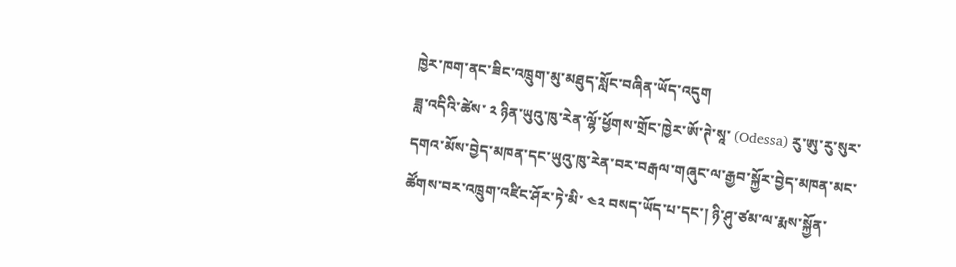ཁྱེར་ཁག་ནང་ཟིང་འཁྲུག་མུ་མཐུད་སློང་བཞིན་ཡོད་འདུག
ཟླ་འདིའི་ཚེས་ ༢ ཉིན་ཡུའུ་ཁུ་རེན་ལྷོ་ཕྱོགས་གྲོང་ཁྱེར་ཨོ་ཊེ་སཱ་ (Odessa) རུ་ཨུ་རུ་སུར་དགའ་མོས་བྱེད་མཁན་དང་ཡུའུ་ཁུ་རེན་བར་བརྒལ་གཞུང་ལ་རྒྱབ་སྐྱོར་བྱེད་མཁན་མང་ཚོགས་བར་འཁྲུག་འཛིང་ཤོར་ཏེ་མི་ ༤༢ བསད་ཡོད་པ་དང་། ཉི་ཤུ་ཙམ་ལ་རྨས་སྐྱོན་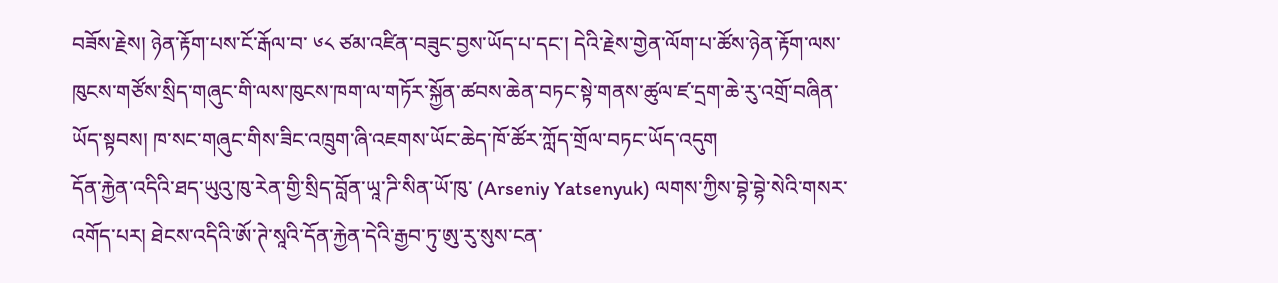བཟོས་རྗེས། ཉེན་རྟོག་པས་ངོ་རྒོལ་བ་ ༦༨ ཙམ་འཛིན་བཟུང་བྱས་ཡོད་པ་དང་། དེའི་རྗེས་གྱེན་ལོག་པ་ཚོས་ཉེན་རྟོག་ལས་ཁུངས་གཙོས་སྲིད་གཞུང་གི་ལས་ཁུངས་ཁག་ལ་གཏོར་སྐྱོན་ཚབས་ཆེན་བཏང་སྟེ་གནས་ཚུལ་ཛ་དྲག་ཆེ་རུ་འགྲོ་བཞིན་ཡོད་སྟབས། ཁ་སང་གཞུང་གིས་ཟིང་འཁྲུག་ཞི་འཇགས་ཡོང་ཆེད་ཁོ་ཚོར་ཀློད་གྲོལ་བཏང་ཡོད་འདུག
དོན་རྐྱེན་འདིའི་ཐད་ཡུའུ་ཁུ་རེན་གྱི་སྲིད་བློན་ཡཱ་ཌི་སིན་ཡོ་ཁུ་ (Arseniy Yatsenyuk) ལགས་ཀྱིས་བྷེ་བྷེ་སེའི་གསར་འགོད་པར། ཐེངས་འདིའི་ཨོ་ཊེ་སཱའི་དོན་རྐྱེན་དེའི་རྒྱབ་ཏུ་ཨུ་རུ་སུས་ངན་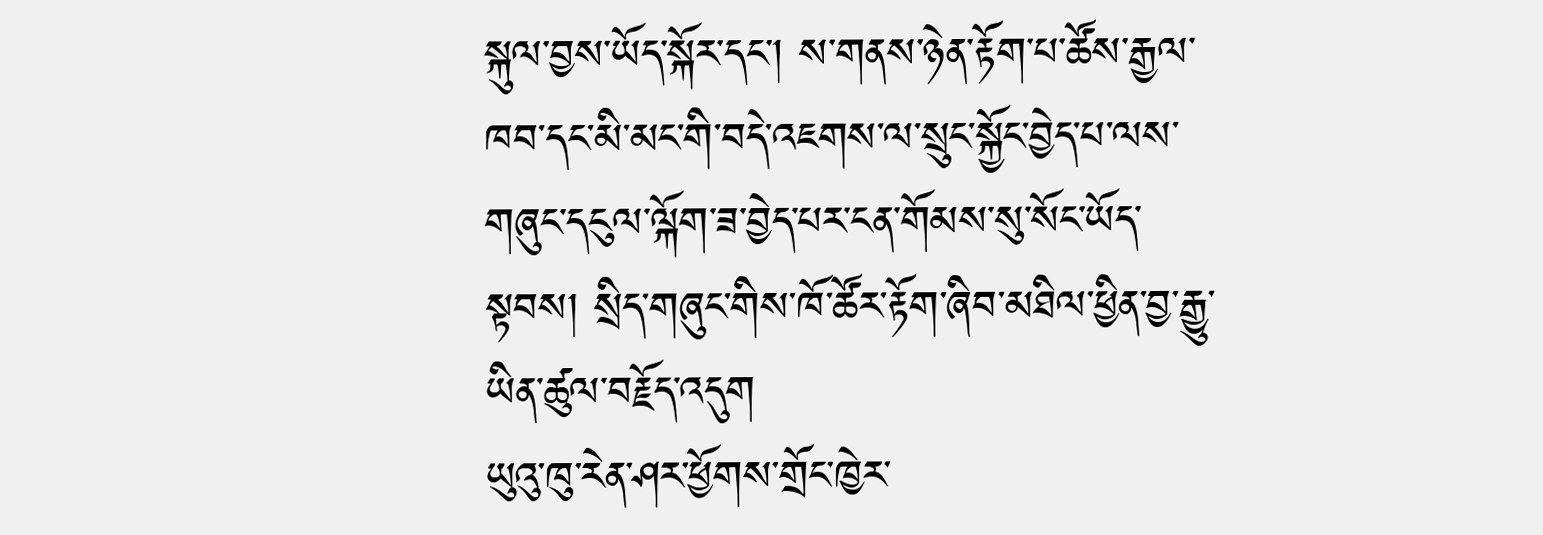སྐུལ་བྱས་ཡོད་སྐོར་དང་། ས་གནས་ཉེན་རྟོག་པ་ཚོས་རྒྱལ་ཁབ་དང་མི་མང་གི་བདེ་འཇགས་ལ་སྲུང་སྐྱོང་བྱེད་པ་ལས་གཞུང་དངུལ་ལྐོག་ཟ་བྱེད་པར་ངན་གོམས་སུ་སོང་ཡོད་སྟབས། སྲིད་གཞུང་གིས་ཁོ་ཚོར་རྟོག་ཞིབ་མཐིལ་ཕྱིན་བྱ་རྒྱུ་ཡིན་ཚུལ་བརྗོད་འདུག
ཡུའུ་ཁུ་རེན་ཤར་ཕྱོགས་གྲོང་ཁྱེར་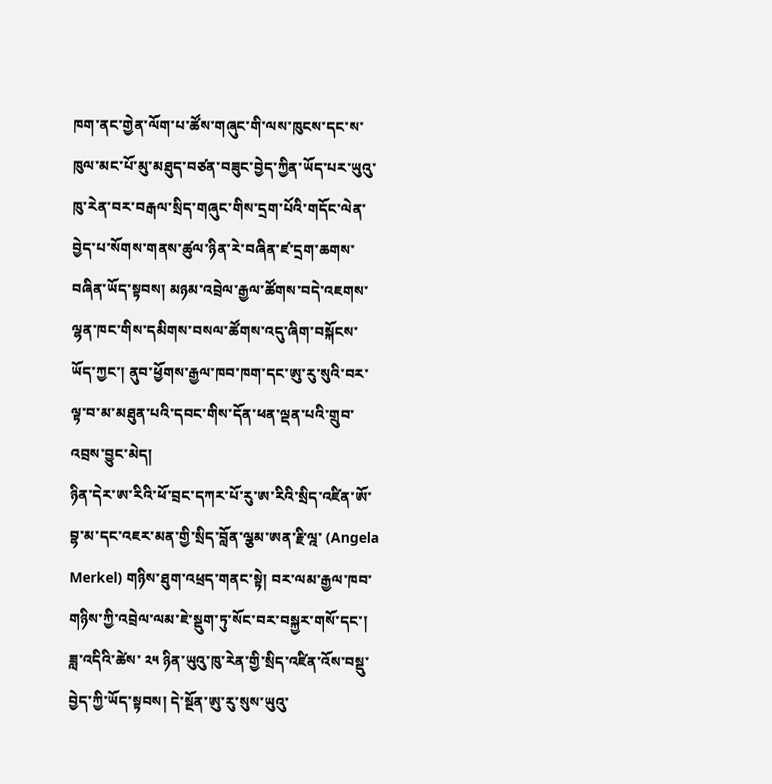ཁག་ནང་གྱེན་ལོག་པ་ཚོས་གཞུང་གི་ལས་ཁུངས་དང་ས་ཁུལ་མང་པོ་མུ་མཐུད་བཙན་བཟུང་བྱེད་ཀྱིན་ཡོད་པར་ཡུའུ་ཁུ་རེན་བར་བརྒལ་སྲིད་གཞུང་གིས་དྲག་པོའི་གདོང་ལེན་བྱེད་པ་སོགས་གནས་ཚུལ་ཉིན་རེ་བཞིན་ཛ་དྲག་ཆགས་བཞིན་ཡོད་སྟབས། མཉམ་འབྲེལ་རྒྱལ་ཚོགས་བདེ་འཇགས་ལྷན་ཁང་གིས་དམིགས་བསལ་ཚོགས་འདུ་ཞིག་བསྐོངས་ཡོད་ཀྱང་། ནུབ་ཕྱོགས་རྒྱལ་ཁབ་ཁག་དང་ཨུ་རུ་སུའི་བར་ལྟ་བ་མ་མཐུན་པའི་དབང་གིས་དོན་ཕན་ལྡན་པའི་གྲུབ་འབྲས་བྱུང་མེད།
ཉིན་དེར་ཨ་རིའི་ཕོ་བྲང་དཀར་པོ་རུ་ཨ་རིའི་སྲིད་འཛིན་ཨོ་བྷ་མ་དང་འཇར་མན་གྱི་སྲིད་བློན་ལྕམ་ཨན་རྗི་ལྰ་ (Angela Merkel) གཉིས་ཐུག་འཕྲད་གནང་སྟེ། བར་ལམ་རྒྱལ་ཁབ་གཉིས་ཀྱི་འབྲེལ་ལམ་ཇེ་སྡུག་ཏུ་སོང་བར་བསྐྱར་གསོ་དང་། ཟླ་འདིའི་ཚེས་ ༢༥ ཉིན་ཡུའུ་ཁུ་རེན་གྱི་སྲིད་འཛིན་འོས་བསྡུ་བྱེད་ཀྱི་ཡོད་སྟབས། དེ་སྔོན་ཨུ་རུ་སུས་ཡུའུ་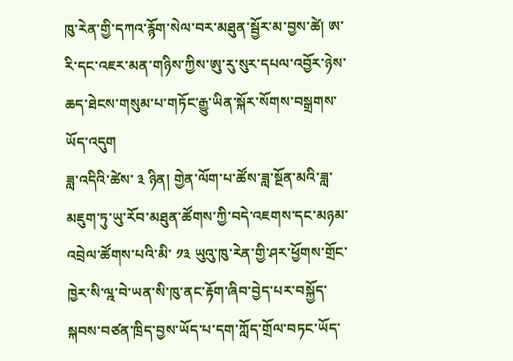ཁུ་རེན་གྱི་དཀའ་རྙོག་སེལ་བར་མཐུན་སྦྱོར་མ་བྱས་ཚེ། ཨ་རི་དང་འཇར་མན་གཉིས་ཀྱིས་ཨུ་རུ་སུར་དཔལ་འབྱོར་ཉེས་ཆད་ཐེངས་གསུམ་པ་གཏོང་རྒྱུ་ཡིན་སྐོར་སོགས་བསྒྲགས་ཡོད་འདུག
ཟླ་འདིའི་ཚེས་ ༣ ཉིན། གྱེན་ལོག་པ་ཚོས་ཟླ་སྔོན་མའི་ཟླ་མཇུག་ཏུ་ཡུ་རོབ་མཐུན་ཚོགས་ཀྱི་བདེ་འཇགས་དང་མཉམ་འབྲེལ་ཚོགས་པའི་མི་ ༡༣ ཡུའུ་ཁུ་རེན་གྱི་ཤར་ཕྱོགས་གྲོང་ཁྱེར་སི་ལྰ་བེ་ཡན་སི་ཁུ་ནང་རྟོག་ཞིབ་བྱེད་པར་བསྐྱོད་སྐབས་བཙན་ཁྲིད་བྱས་ཡོད་པ་དག་ཀློད་གྲོལ་བཏང་ཡོད་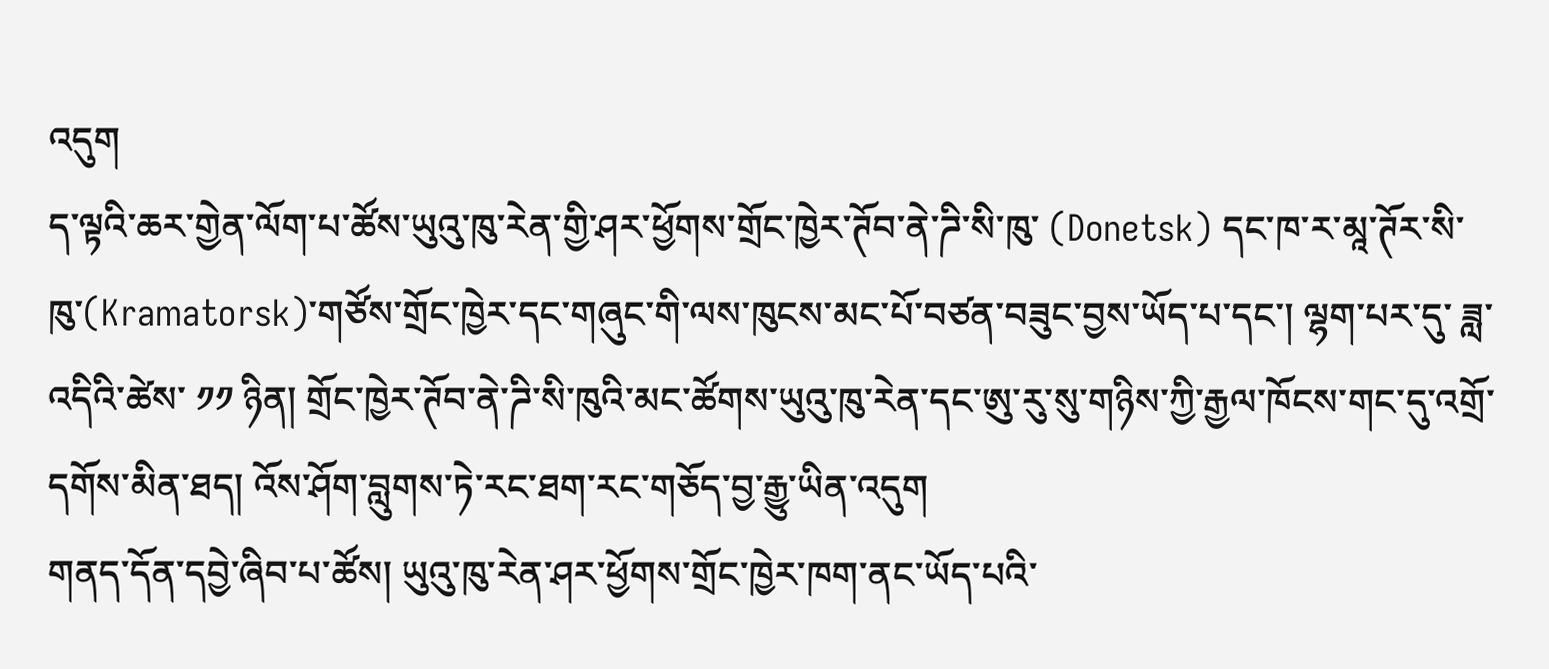འདུག
ད་ལྟའི་ཆར་གྱེན་ལོག་པ་ཚོས་ཡུའུ་ཁུ་རེན་གྱི་ཤར་ཕྱོགས་གྲོང་ཁྱེར་ཊོབ་ནེ་ཌི་སི་ཁུ་ (Donetsk) དང་ཁ་ར་མཱ་ཊོར་སི་ཁུ་(Kramatorsk)་གཙོས་གྲོང་ཁྱེར་དང་གཞུང་གི་ལས་ཁུངས་མང་པོ་བཙན་བཟུང་བྱས་ཡོད་པ་དང་། ལྷག་པར་དུ་ ཟླ་འདིའི་ཚེས་ ༡༡ ཉིན། གྲོང་ཁྱེར་ཊོབ་ནེ་ཌི་སི་ཁུའི་མང་ཚོགས་ཡུའུ་ཁུ་རེན་དང་ཨུ་རུ་སུ་གཉིས་ཀྱི་རྒྱལ་ཁོངས་གང་དུ་འགྲོ་དགོས་མིན་ཐད། འོས་ཤོག་བླུགས་ཏེ་རང་ཐག་རང་གཅོད་བྱ་རྒྱུ་ཡིན་འདུག
གནད་དོན་དབྱེ་ཞིབ་པ་ཚོས། ཡུའུ་ཁུ་རེན་ཤར་ཕྱོགས་གྲོང་ཁྱེར་ཁག་ནང་ཡོད་པའི་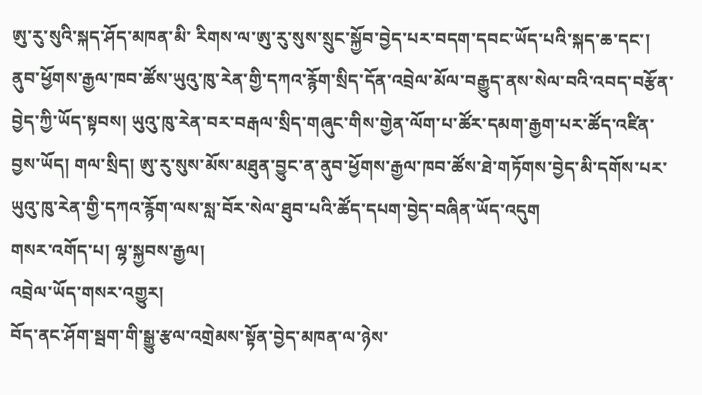ཨུ་རུ་སུའི་སྐད་ཤོད་མཁན་མི་ རིགས་ལ་ཨུ་རུ་སུས་སྲུང་སྐྱོབ་བྱེད་པར་བདག་དབང་ཡོད་པའི་སྐད་ཆ་དང་།  ནུབ་ཕྱོགས་རྒྱལ་ཁབ་ཚོས་ཡུའུ་ཁུ་རེན་གྱི་དཀའ་རྙོག་སྲིད་དོན་འབྲེལ་མོལ་བརྒྱུད་ནས་སེལ་བའི་འབད་བརྩོན་བྱེད་ཀྱི་ཡོད་སྟབས། ཡུའུ་ཁུ་རེན་བར་བརྒལ་སྲིད་གཞུང་གིས་གྱེན་ལོག་པ་ཚོར་དམག་རྒྱག་པར་ཚོད་འཛིན་བྱས་ཡོད། གལ་སྲིད། ཨུ་རུ་སུས་མོས་མཐུན་བྱུང་ན་ནུབ་ཕྱོགས་རྒྱལ་ཁབ་ཚོས་ཐེ་གཏོགས་བྱེད་མི་དགོས་པར་ཡུའུ་ཁུ་རེན་གྱི་དཀའ་རྙོག་ལས་སླ་བོར་སེལ་ཐུབ་པའི་ཚོད་དཔག་བྱེད་བཞིན་ཡོད་འདུག
གསར་འགོད་པ། ལྷ་སྐྱབས་རྒྱལ།
འབྲེལ་ཡོད་གསར་འགྱུར།
བོད་ནང་ཤོག་སྦག་གི་སྒྱུ་རྩལ་འགྲེམས་སྟོན་བྱེད་མཁན་ལ་ཉེས་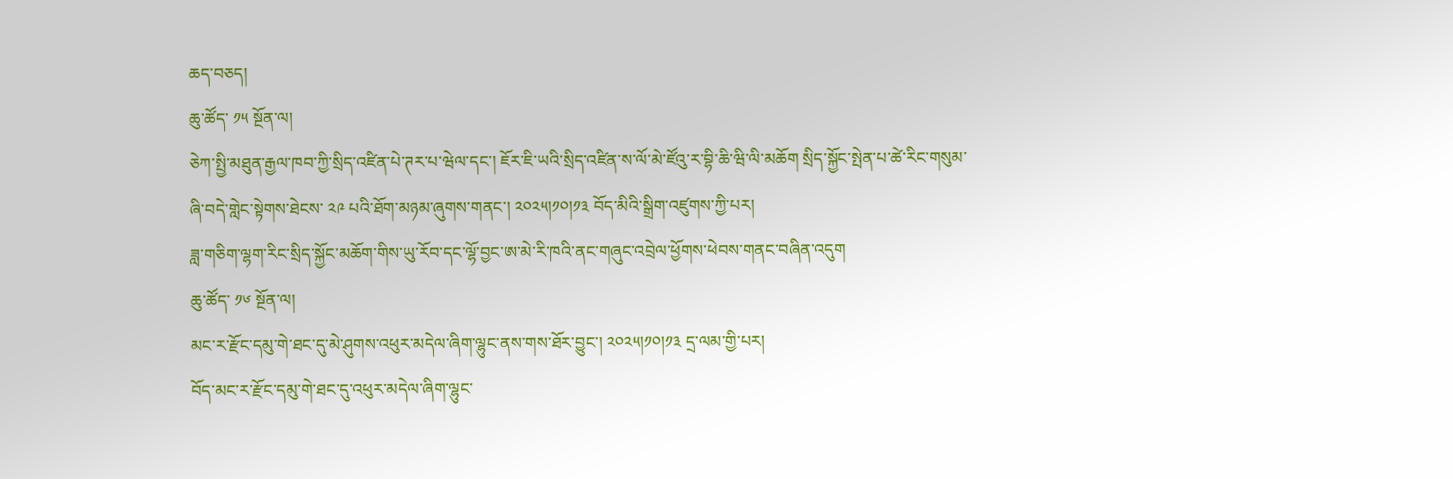ཆད་བཅད།
ཆུ་ཚོད་ ༡༥ སྔོན་ལ།
ཅེཀ་སྤྱི་མཐུན་རྒྱལ་ཁབ་ཀྱི་སྲིད་འཛིན་པེ་ཊར་པ་ཝེལ་དང་། ཇོར་ཇི་ཡའི་སྲིད་འཛིན་ས་ལོ་མེ་ཛོའུ་ར་བྷི་ཆི་ཝི་ལི་མཆོག སྲིད་སྐྱོང་སྤེན་པ་ཚེ་རིང་གསུམ་ཞི་བདེ་གླེང་སྟེགས་ཐེངས་ ༢༩ པའི་ཐོག་མཉམ་ཞུགས་གནང་། ༢༠༢༥།༡༠།༡༣ བོད་མིའི་སྒྲིག་འཛུགས་ཀྱི་པར།
ཟླ་གཅིག་ལྷག་རིང་སྲིད་སྐྱོང་མཆོག་གིས་ཡུ་རོབ་དང་ལྷོ་བྱང་ཨ་མེ་རི་ཁའི་ནང་གཞུང་འབྲེལ་ཕྱོགས་ཕེབས་གནང་བཞིན་འདུག
ཆུ་ཚོད་ ༡༦ སྔོན་ལ།
མང་ར་རྫོང་དམུ་གེ་ཐང་དུ་མེ་ཤུགས་འཕུར་མདེལ་ཞིག་ལྷུང་ནས་གས་ཐོར་བྱུང་། ༢༠༢༥།༡༠།༡༣ དྲ་ལམ་གྱི་པར།
བོད་མང་ར་རྫོང་དམུ་གེ་ཐང་དུ་འཕུར་མདེལ་ཞིག་ལྷུང་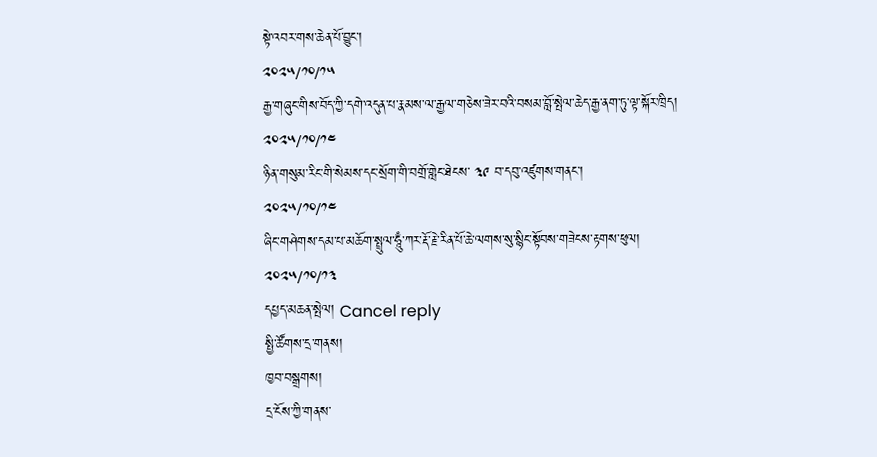སྟེ་འབར་གས་ཆེན་པོ་བྱུང་།
༢༠༢༥/༡༠/༡༥
རྒྱ་གཞུང་གིས་བོད་ཀྱི་དགེ་འདུན་པ་རྣམས་ལ་རྒྱལ་གཅེས་ཟེར་བའི་བསམ་བློ་སྤེལ་ཆེད་རྒྱ་ནག་ཏུ་ལྟ་སྐོར་ཁྲིད།
༢༠༢༥/༡༠/༡༤
ཉིན་གསུམ་རིང་གི་སེམས་དང་སྲོག་གི་བགྲོ་གླེང་ཐེངས་ ༣༩ བ་དབུ་འཛུགས་གནང་།
༢༠༢༥/༡༠/༡༤
ཞིང་གཤེགས་དམ་པ་མཆོག་སྤྲུལ་ཧཱུྃ་ཀར་རྡོ་རྗེ་རིན་པོ་ཆེ་ལགས་སུ་སྙིང་སྟོབས་གཟེངས་རྟགས་ཕུལ།
༢༠༢༥/༡༠/༡༣
དཔྱད་མཆན་སྤེལ། Cancel reply
སྤྱི་ཚོགས་དྲ་གནས།
ཁྱབ་བསྒྲགས།
དྲ་ངོས་ཀྱི་གནས་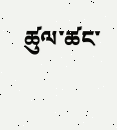ཚུལ་ཚང་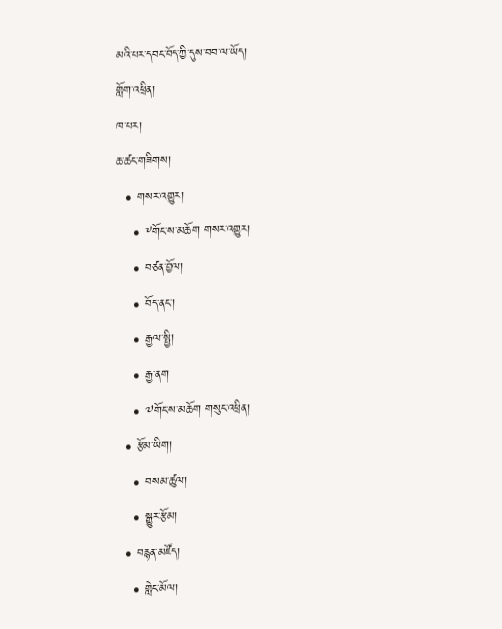མའི་པར་དབང་བོད་ཀྱི་དུས་བབ་ལ་ཡོད།
གློག་འཕྲིན།
ཁ་པར།
ཆ་ཚང་གཟིགས།
  • གསར་འགྱུར།
    • ༸གོང་ས་མཆོག གསར་འགྱུར།
    • བཙན་བྱོལ།
    • བོད་ནང་།
    • རྒྱལ་སྤྱི།
    • རྒྱ་ནག
    • ༧གོང་ས་མཆོག གསུང་འཕྲིན།
  • རྩོམ་ཡིག།
    • བསམ་ཚུལ།
    • སྒྱུར་རྩོམ།
  • བརྙན་མཛོད།
    • གླེང་མོལ།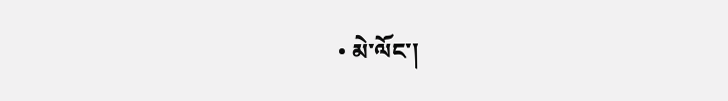• མེ་ལོང་།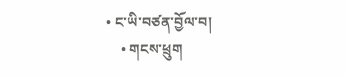• ང་ཡི་བཙན་བྱོལ་བ།
    • གངས་ཕྲུག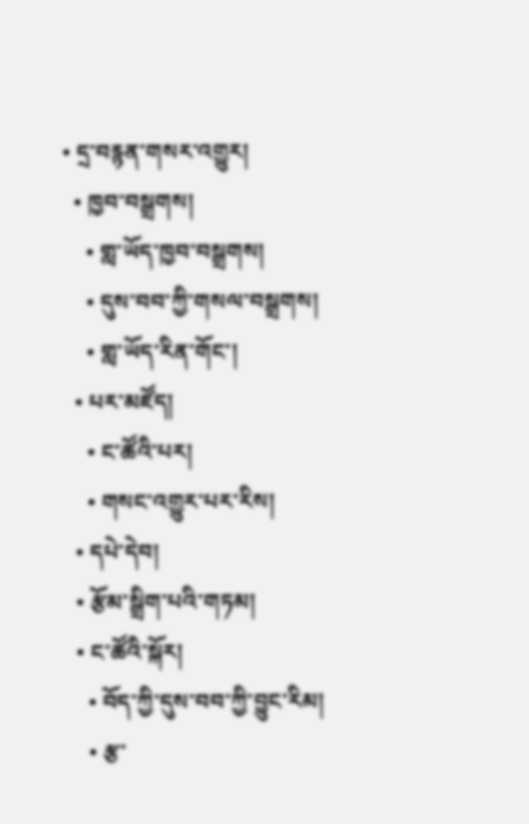• དྲ་བརྙན་གསར་འགྱུར།
  • ཁྱབ་བསྒྲགས།
    • གླ་ཡོད་ཁྱབ་བསྒྲགས།
    • དུས་བབ་ཀྱི་གསལ་བསྒྲགས།
    • གླ་ཡོད་རིན་གོང་།
  • པར་མཛོད།
    • ང་ཚོའི་པར།
    • གསང་འགྱུར་པར་རིས།
  • དཔེ་དེབ།
  • རྩོམ་སྒྲིག་པའི་གཏམ།
  • ང་ཚོའི་སྐོར།
    • བོད་ཀྱི་དུས་བབ་ཀྱི་བྱུང་རིམ།
    • རྩ་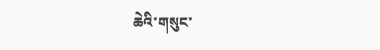ཆེའི་གསུང་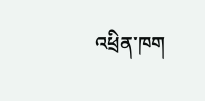འཕྲིན་ཁག